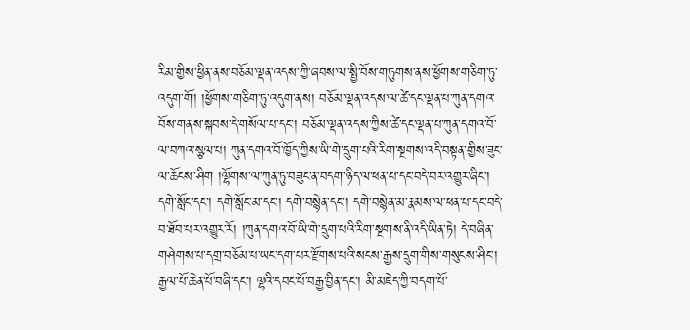རིམ་གྱིས་ཕྱིན་ནས་བཅོམ་ལྡན་འདས་ཀྱི་ཞབས་ལ་སྤྱི་བོས་གཏུགས་ནས་ཕྱོགས་གཅིག་ཏུ་འདུག་གོ། །ཕྱོགས་གཅིག་ཏུ་འདུག་ནས། བཅོམ་ལྡན་འདས་ལ་ཚེ་དང་ལྡན་པ་ཀུན་དགའ་བོས་གནས་སྐབས་དེ་གསོལ་པ་དང་། བཅོམ་ལྡན་འདས་ཀྱིས་ཚེ་དང་ལྡན་པ་ཀུན་དགའ་བོ་ལ་བཀའ་སྩལ་པ། ཀུན་དགའ་བོ་ཁྱོད་ཀྱིས་ཡི་གེ་དྲུག་པའི་རིག་སྔགས་འདི་བསྟན་གྱིས་ཟུང་ལ་ཆོངས་ཤིག །ལྷོགས་ལ་ཀུན་ཏུ་བཟུང་ན་བདག་ཉིད་ལ་ཕན་པ་དང་བདེ་བར་འགྱུར་ཞིང་། དགེ་སློང་དང་། དགེ་སློང་མ་དང་། དགེ་བསྙེན་དང་། དགེ་བསྙེན་མ་རྣམས་ལ་ཕན་པ་དང་བདེ་བ་ཐོབ་པར་འགྱུར་རོ། །ཀུན་དགའ་བོ་ཡི་གེ་དྲུག་པའི་རིག་སྔགས་ནི་འདི་ཡིན་ཏེ། དེ་བཞིན་གཤེགས་པ་དགྲ་བཅོམ་པ་ཡང་དག་པར་རྫོགས་པའི་སངས་རྒྱས་དྲུག་གིས་གསུངས་ཤིང་། རྒྱལ་པོ་ཆེན་པོ་བཞི་དང་། ལྷའི་དབང་པོ་བརྒྱ་བྱིན་དང་། མི་མཇེད་ཀྱི་བདག་པོ་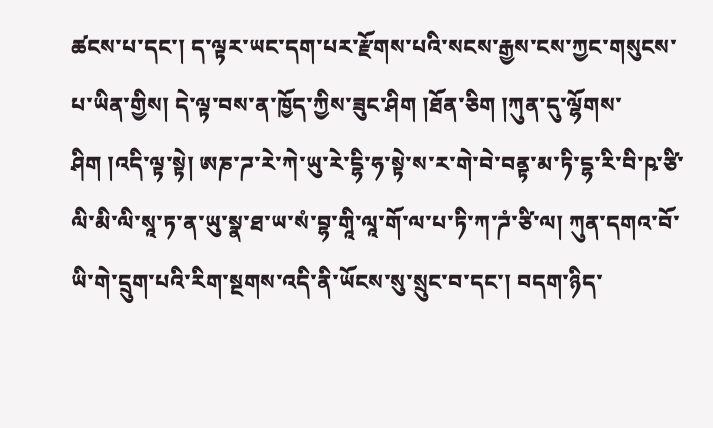ཚངས་པ་དང་། ད་ལྟར་ཡང་དག་པར་རྫོགས་པའི་སངས་རྒྱས་ངས་ཀྱང་གསུངས་པ་ཡིན་གྱིས། དེ་ལྟ་བས་ན་ཁྱོད་ཀྱིས་ཟུང་ཤིག །ཐོན་ཅིག །ཀུན་དུ་ལྷོགས་ཤིག །འདི་ལྟ་སྟེ། ཨཎ་ཌ་རེ་ཀེ་ཡུ་རེ་དྷི་ཧ་སྟེ་ས་ར་གེ་བེ་བནྟ་མ་ཏི་དྷ་རི་བི་ཥ་ཙི་ལི་མི་ལི་སཱ་ཏ་ན་ཡུ་སྣ་ཐ་ཡ་སཾ་བྷ་གཱི་ལཱ་གོ་ལ་པ་ཏི་ཀ་ཌཾ་ཙི་ལ། ཀུན་དགའ་བོ་ཡི་གེ་དྲུག་པའི་རིག་སྔགས་འདི་ནི་ཡོངས་སུ་སྲུང་བ་དང་། བདག་ཉིད་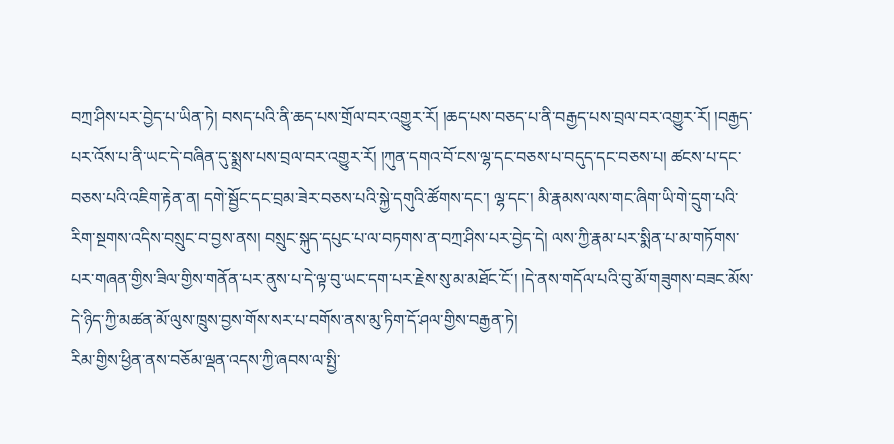བཀྲ་ཤིས་པར་བྱེད་པ་ཡིན་ཏེ། བསད་པའི་ནི་ཆད་པས་གྲོལ་བར་འགྱུར་རོ། །ཆད་པས་བཅད་པ་ནི་བརྒྱད་པས་བྲལ་བར་འགྱུར་རོ། །བརྒྱད་པར་འོས་པ་ནི་ཡང་དེ་བཞིན་དུ་སྨྲས་པས་བྲལ་བར་འགྱུར་རོ། །ཀུན་དགའ་བོ་ངས་ལྷ་དང་བཅས་པ་བདུད་དང་བཅས་པ། ཚངས་པ་དང་བཅས་པའི་འཇིག་རྟེན་ན། དགེ་སྦྱོང་དང་བྲམ་ཟེར་བཅས་པའི་སྐྱེ་དགུའི་ཚོགས་དང་། ལྷ་དང་། མི་རྣམས་ལས་གང་ཞིག་ཡི་གེ་དྲུག་པའི་རིག་སྔགས་འདིས་བསྲུང་བ་བྱས་ནས། བསྲུང་སྐུད་དཔུང་པ་ལ་བཏགས་ན་བཀྲ་ཤིས་པར་བྱེད་དེ། ལས་ཀྱི་རྣམ་པར་སྨིན་པ་མ་གཏོགས་པར་གཞན་གྱིས་ཟིལ་གྱིས་གནོན་པར་ནུས་པ་དེ་ལྟ་བུ་ཡང་དག་པར་རྗེས་སུ་མ་མཐོང་ངོ་། །དེ་ནས་གདོལ་པའི་བུ་མོ་གཟུགས་བཟང་མོས་དེ་ཉིད་ཀྱི་མཚན་མོ་ལུས་ཁྲུས་བྱས་གོས་སར་པ་བགོས་ནས་མུ་ཏིག་དོ་ཤལ་གྱིས་བརྒྱན་ཏེ།
རིམ་གྱིས་ཕྱིན་ནས་བཅོམ་ལྡན་འདས་ཀྱི་ཞབས་ལ་སྤྱི་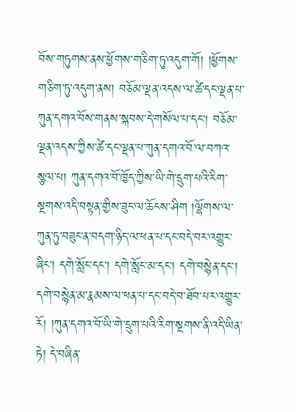བོས་གཏུགས་ནས་ཕྱོགས་གཅིག་ཏུ་འདུག་གོ། །ཕྱོགས་གཅིག་ཏུ་འདུག་ནས། བཅོམ་ལྡན་འདས་ལ་ཚེ་དང་ལྡན་པ་ཀུན་དགའ་བོས་གནས་སྐབས་དེ་གསོལ་པ་དང་། བཅོམ་ལྡན་འདས་ཀྱིས་ཚེ་དང་ལྡན་པ་ཀུན་དགའ་བོ་ལ་བཀའ་སྩལ་པ། ཀུན་དགའ་བོ་ཁྱོད་ཀྱིས་ཡི་གེ་དྲུག་པའི་རིག་སྔགས་འདི་བསྟན་གྱིས་ཟུང་ལ་ཆོངས་ཤིག །ལྷོགས་ལ་ཀུན་ཏུ་བཟུང་ན་བདག་ཉིད་ལ་ཕན་པ་དང་བདེ་བར་འགྱུར་ཞིང་། དགེ་སློང་དང་། དགེ་སློང་མ་དང་། དགེ་བསྙེན་དང་། དགེ་བསྙེན་མ་རྣམས་ལ་ཕན་པ་དང་བདེ་བ་ཐོབ་པར་འགྱུར་རོ། །ཀུན་དགའ་བོ་ཡི་གེ་དྲུག་པའི་རིག་སྔགས་ནི་འདི་ཡིན་ཏེ། དེ་བཞིན་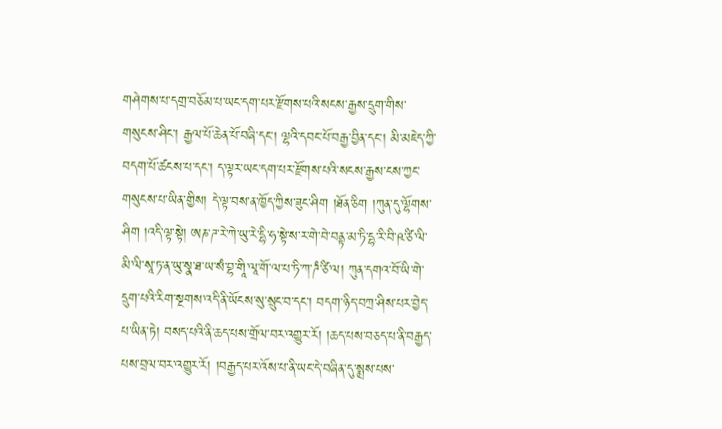གཤེགས་པ་དགྲ་བཅོམ་པ་ཡང་དག་པར་རྫོགས་པའི་སངས་རྒྱས་དྲུག་གིས་གསུངས་ཤིང་། རྒྱལ་པོ་ཆེན་པོ་བཞི་དང་། ལྷའི་དབང་པོ་བརྒྱ་བྱིན་དང་། མི་མཇེད་ཀྱི་བདག་པོ་ཚངས་པ་དང་། ད་ལྟར་ཡང་དག་པར་རྫོགས་པའི་སངས་རྒྱས་ངས་ཀྱང་གསུངས་པ་ཡིན་གྱིས། དེ་ལྟ་བས་ན་ཁྱོད་ཀྱིས་ཟུང་ཤིག །ཐོན་ཅིག །ཀུན་དུ་ལྷོགས་ཤིག །འདི་ལྟ་སྟེ། ཨཎ་ཌ་རེ་ཀེ་ཡུ་རེ་དྷི་ཧ་སྟེ་ས་ར་གེ་བེ་བནྟ་མ་ཏི་དྷ་རི་བི་ཥ་ཙི་ལི་མི་ལི་སཱ་ཏ་ན་ཡུ་སྣ་ཐ་ཡ་སཾ་བྷ་གཱི་ལཱ་གོ་ལ་པ་ཏི་ཀ་ཌཾ་ཙི་ལ། ཀུན་དགའ་བོ་ཡི་གེ་དྲུག་པའི་རིག་སྔགས་འདི་ནི་ཡོངས་སུ་སྲུང་བ་དང་། བདག་ཉིད་བཀྲ་ཤིས་པར་བྱེད་པ་ཡིན་ཏེ། བསད་པའི་ནི་ཆད་པས་གྲོལ་བར་འགྱུར་རོ། །ཆད་པས་བཅད་པ་ནི་བརྒྱད་པས་བྲལ་བར་འགྱུར་རོ། །བརྒྱད་པར་འོས་པ་ནི་ཡང་དེ་བཞིན་དུ་སྨྲས་པས་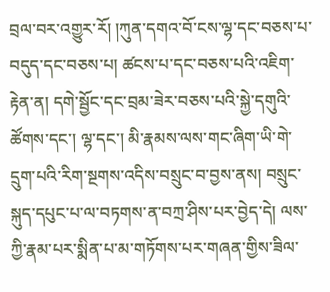བྲལ་བར་འགྱུར་རོ། །ཀུན་དགའ་བོ་ངས་ལྷ་དང་བཅས་པ་བདུད་དང་བཅས་པ། ཚངས་པ་དང་བཅས་པའི་འཇིག་རྟེན་ན། དགེ་སྦྱོང་དང་བྲམ་ཟེར་བཅས་པའི་སྐྱེ་དགུའི་ཚོགས་དང་། ལྷ་དང་། མི་རྣམས་ལས་གང་ཞིག་ཡི་གེ་དྲུག་པའི་རིག་སྔགས་འདིས་བསྲུང་བ་བྱས་ནས། བསྲུང་སྐུད་དཔུང་པ་ལ་བཏགས་ན་བཀྲ་ཤིས་པར་བྱེད་དེ། ལས་ཀྱི་རྣམ་པར་སྨིན་པ་མ་གཏོགས་པར་གཞན་གྱིས་ཟིལ་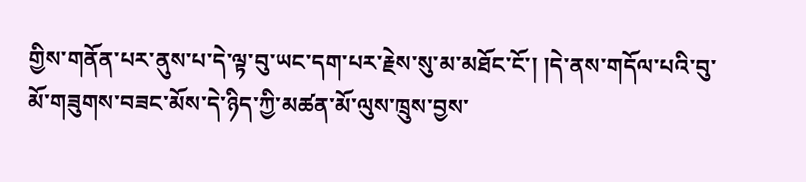གྱིས་གནོན་པར་ནུས་པ་དེ་ལྟ་བུ་ཡང་དག་པར་རྗེས་སུ་མ་མཐོང་ངོ་། །དེ་ནས་གདོལ་པའི་བུ་མོ་གཟུགས་བཟང་མོས་དེ་ཉིད་ཀྱི་མཚན་མོ་ལུས་ཁྲུས་བྱས་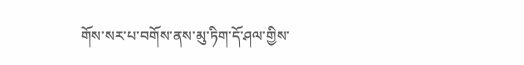གོས་སར་པ་བགོས་ནས་མུ་ཏིག་དོ་ཤལ་གྱིས་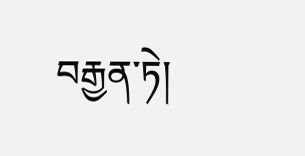བརྒྱན་ཏེ།